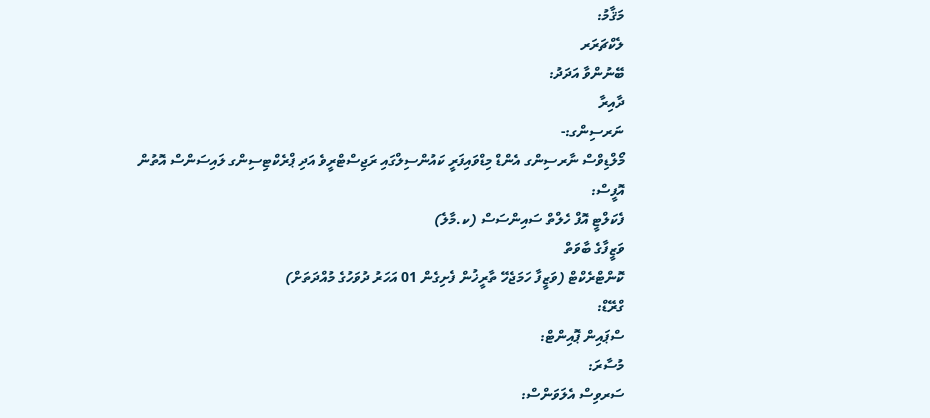މަޤާމު:
ލެކްޗަރަރ
ބޭނުންވާ އަދަދު:
ދާއިރާ
ނަރސިންގ:-
މޯލްޑިވްސް ނާރސިންގ އެންޑް މިޑްވައިފަރީ ކައުންސިލްގައި ރަޖިސްޓްރީވެ އަދި ޕްރެކްޓިސިންގ ލައިސަންސް އޮތުން
އޮފީސް:
ފެކަލްޓީ އޮފް ހެލްތް ސައިންސަސް (ކ.މާލެ)
ވަޒީފާގެ ބާވަތް
ކޮންޓްރެކްޓް (ވަޒީފާ ހަމަޖެހޭ ތާރީޚުން ފެށިގެން 01 އަހަރު ދުވަހުގެ މުއްދަތަށް)
ގްރޭޑް:
ސްޕައިން ޕޮއިންޓް:
މުސާރަ:
ސަރވިސް އެލަވަންސް: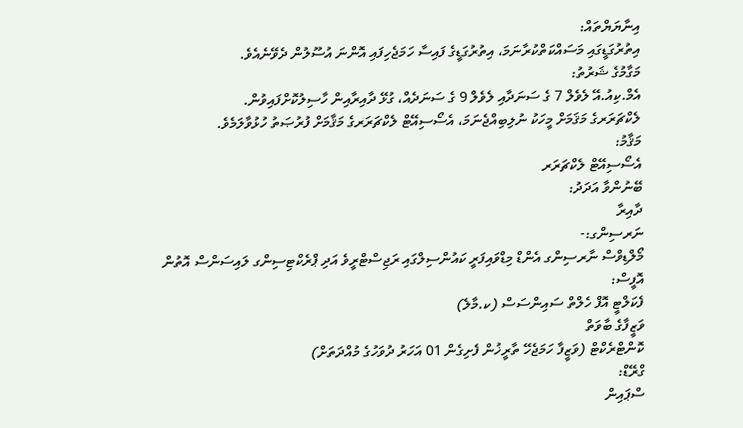އިނާޔަޔްތައް:
އިތުރުގަޑީގައި މަސައްކަތްކުރާނަމަ، އިތުރުގަޑީގެ ފައިސާ ހަމަޖެހިފައި އޮންނަ އުސޫލުން ދެވޭނެއެވެ.
މަގާމުގެ ޝަރުތު:
އެމް.ކިއު.އޭ ލެވެލް 7 ގެ ސަނަދާއި ލެވެލް 9 ގެ ސަނަދެއް، ގުޅޭ ދާއިރާއިން ހާސިލުކޮށްފައިވުން.
ލެކްޗަރަރގެ މަޤަމަށް މީހަކު ނުލިބިއްޖެނަމަ، އެސޯސިއޭޓް ލެކްޗަރަރގެ މަޤާމަށް ފުރުޞަތު ހުޅުވާލަމެވެ.
މަޤާމު:
އެސޯސިއޭޓް ލެކްޗަރަރ
ބޭނުންވާ އަދަދު:
ދާއިރާ
ނަރސިންގ:-
މޯލްޑިވްސް ނާރސިންގ އެންޑް މިޑްވައިފަރީ ކައުންސިލްގައި ރަޖިސްޓްރީވެ އަދި ޕްރެކްޓިސިންގ ލައިސަންސް އޮތުން
އޮފީސް:
ފެކަލްޓީ އޮފް ހެލްތް ސައިންސަސް (ކ.މާލެ)
ވަޒީފާގެ ބާވަތް
ކޮންޓްރެކްޓް (ވަޒީފާ ހަމަޖެހޭ ތާރީޚުން ފެށިގެން 01 އަހަރު ދުވަހުގެ މުއްދަތަށް)
ގްރޭޑް:
ސްޕައިން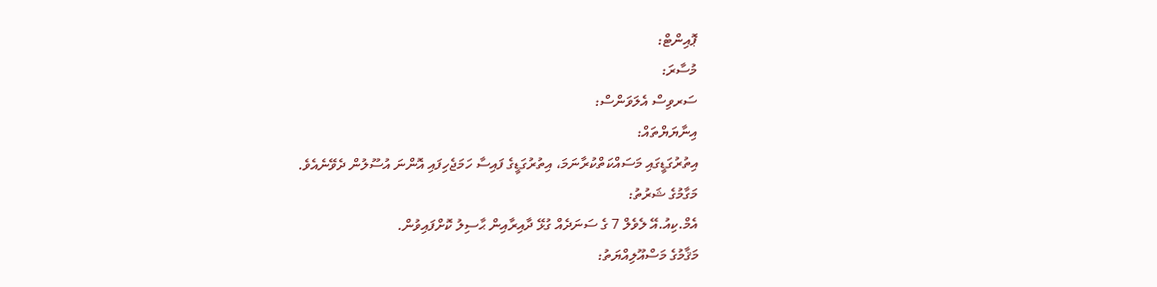ޕޮއިންޓް:
މުސާރަ:
ސަރވިސް އެލަވަންސް:
އިނާޔަޔްތައް:
އިތުރުގަޑީގައި މަސައްކަތްކުރާނަމަ، އިތުރުގަޑީގެ ފައިސާ ހަމަޖެހިފައި އޮންނަ އުސޫލުން ދެވޭނެއެވެ.
މަގާމުގެ ޝަރުތު:
އެމް.ކިއު.އޭ ލެވެލް 7 ގެ ސަނަދެއް ގުޅޭ ދާއިރާއިން ޙާސިލު ކޮށްފައިވުން.
މަޤާމުގެ މަސްއޫލިއްޔަތު: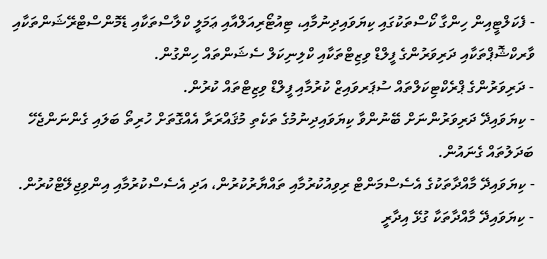- ފެކަލްޓީއިން ހިންގާ ކޯސްތަކުގައި ކިޔަވައިދިނުމާއި، ޓިއުޓޯރިއަލްއާއި ޢަމަލީ ކްލާސްތަކާއި ޑެމޮންސްޓްރޭޝަންތަކާއި ވާރކްޝޮޕްތަކާއި ދަރިވަރުންގެ ފީލްޑް ވިޒިޓްތަކާއި ކްލިނިކަލް ސެޝަންތައް ހިންގުން.
- ދަރިވަރުންގެ ޕްރެކްޓިކަލްތައް ސުޕަރވައިޒް ކުރުމާއި ފީލްޑް ވިޒިޓްތައް ކުރުން.
- ކިޔަވައިދޭ ދަރިވަރުންނަށް ބޭނުންވާ ކިޔަވައިދިނުމުގެ ތަކެތި މުޤައްރަރާ އެއްގޮތަށް ހުރިތޯ ބަލައި ގެންނަންޖެހޭ ބަދަލުތައް ގެނައުން.
- ކިޔަވައިދޭ މާއްދާތަކުގެ އެސެސްމަންޓް ރިވިއުކުރުމާއި ތައްޔާރުކުރުން، އަދި އެސެސްކުރުމާއި އިންވިޖިލޭޓްކުރުން.
- ކިޔަވައިދޭ މާއްދާތަކާ ގުޅޭ އިދާރީ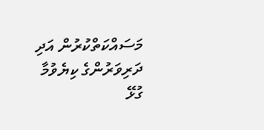މަސައްކަތްކުރުން އަދި ދަރިވަރުންގެ ކިޔެވުމާ ގުޅޭ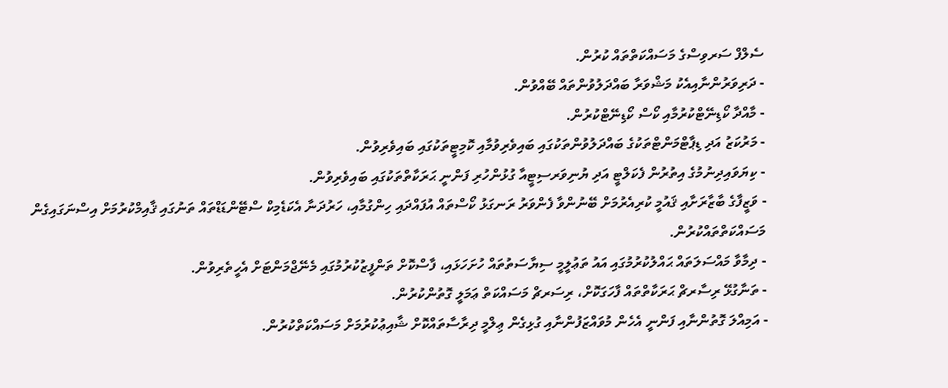ސެލްފް ސަރވިސްގެ މަސައްކަތްތައް ކުރުން.
- ދަރިވަރުންނާއިއެކު މަޝްވަރާ ބައްދަލުވުންތައް ބޭއްވުން.
- މާއްދާ ކޯޑިނޭޓްކުރުމާއި ކޯސް ކޯޑިނޭޓްކުރުން.
- މަރުކަޒު އަދި ޑިޕާޓްމަންޓްތަކުގެ ބައްދަލުވުންތަކުގައި ބައިވެރިވުމާއި ކޮމިޓީތަކުގައި ބައިވެރިވުން.
- ކިޔަވައިދިނުމުގެ އިތުރުން ފެކަލްޓީ އަދި ޔުނިވަރސިޓީއާ ގުޅުންހުރި ފަންނީ ޙަރަކާތްތަކުގައި ބައިވެރިވުން.
- ވަޒީފާގެ ބާޒާރަށާއި ޤައުމީ ކުރިއެރުމަށް ބޭނުންވާ ފެންވަރު ރަނގަޅު ކޯސްތައް އުފައްދައި ހިންގުމާއި، ހަރުދަނާ އެކަޑެމިކް ސްޓޭންޑަޑްތައް ތަނުގައި ޤާއިމްކުރުމަށް އިސްނަގައިގެން މަސައްކަތްތައްކުރުން.
- ދިމާވާ މައްސަލަތައް ޙައްލުކުރުމުގައި އައު ތަޢުލީމީ ސިޔާސަތުތައް ހުށަހަޅައި، ފާސްކޮށް ތަންފީޒުކުރުމުގައި މެނޭޖްމަންޓަށް އެހީތެރިވުން.
- ތަނާގުޅޭ ރިސާރޗް ޙަރަކާތްތައް ފާހަގަކޮށް، ރިސަރޗް މަސައްކަތް ޢަމަލީ ގޮތުންކުރުން.
- އަމިއްލަ ގޮތުންނާއި ފަންނީ އެހެން މުވައްޒަފުންނާއި ގުޅިގެން ޢިލްމީ ދިރާސާތައްކޮށް ޝާއިޢުކުރުމަށް މަސައްކަތްކުރުން.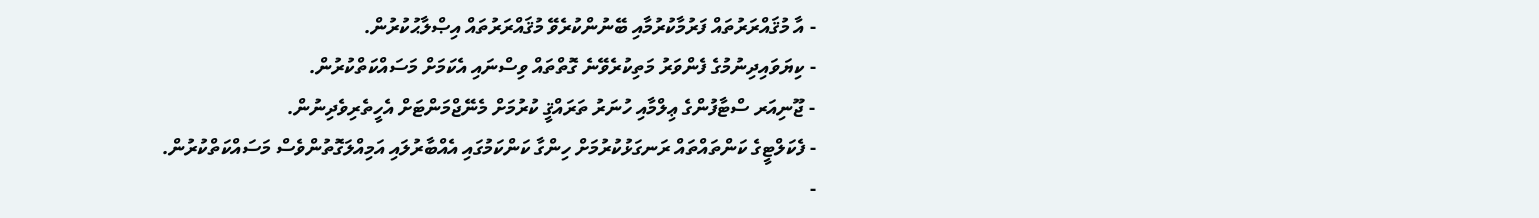- އާ މުޤައްރަރުތައް ފަރުމާކުރުމާއި ބޭނުންކުރެވޭ މުޤައްރަރުތައް އިޞްލާޙުކުރުން.
- ކިޔަވައިދިނުމުގެ ފެންވަރު މަތިކުރެވޭނެ ގޮތްތައް ވިސްނައި އެކަމަށް މަސައްކަތްކުރުން.
- ޖޫނިއަރ ސްޓާފުންގެ ޢިލްމާއި ހުނަރު ތަރައްޤީ ކުރުމަށް މެނޭޖްމަންޓަށް އެހީތެރިވެދިނުން.
- ފެކަލްޓީގެ ކަންތައްތައް ރަނގަޅުކުރުމަށް ހިންގާ ކަންކަމުގައި އެއްބާރުލައި އަމިއްލަގޮތުންވެސް މަސައްކަތްކުރުން.
-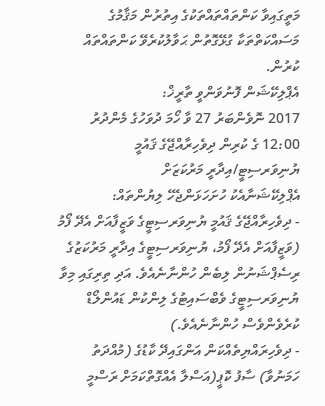މަތީގައިވާ ކަންތައްތައްތަކުގެ އިތުރުން މަޤާމުގެ މަސައްކަތްތަކާ ގުޅޭގޮތުން ޙަވާލުކުރެވޭ ކަންތައްތައް ކުރުން.
އެޕްލިކޭޝަން ފޮނުވަންވީ ތާރީޚް:
2017 ނޮވެންބަރު 27 ވާ ހޯމަ ދުވަހުގެ މެންދުރު 12:00 ގެ ކުރިން ދިވެހިރާއްޖޭގެ ޤައުމީ ޔުނިވަރސިޓީ/އިދާރީ މަރުކަޒަށް
އެޕްލިކޭޝަނާއެކު ހުށަހަޅަންޖެހޭ ލިޔުންތައް:
- ދިވެހިރާއްޖޭގެ ޤައުމީ ޔުނިވަރސިޓީގެ ވަޒީފާއަށް އެދޭ ފޯމު (ވަޒީފާއަށް އެދޭ ފޯމު، ޔުނިވަރސިޓީގެ އިދާރީ މަރުކަޒުގެ ރިސެޕްޝަނުން ލިބެން ހުންނާނެއެވެ. އަދި ތިރިގައި މިވާ ޔުނިވަރސިޓީގެ ވެބްސައިޓުގެ ލިންކުން ޑައުންލޯޑް ކުރެވެންވެސް ހުންނާނެއެވެ.)
- ދިވެހިރައްޔިތެއްކަން އަންގައިދޭ ކާޑުގެ (މުއްދަތު ހަމަނުވާ) ސާފު ކޮޕީ(އަސްލާ އެއްގޮތްކަމަށް ރަސްމީ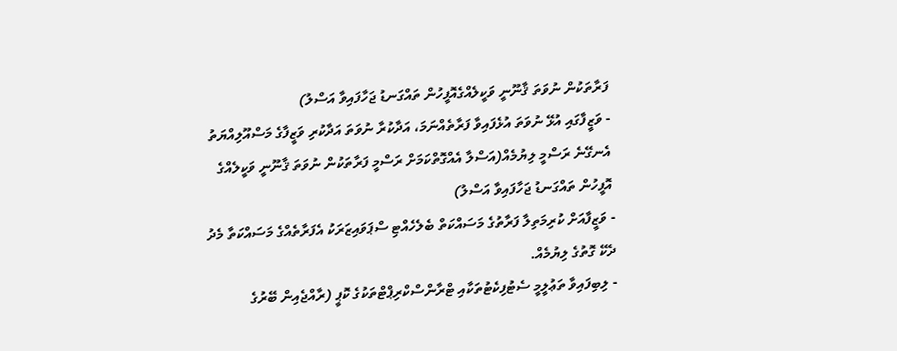ފަރާތަކުން ނުވަތަ ޤާނޫނީ ވަކީލެއްގެއޮފީހުން ތައްގަނޑު ޖަހާފައިވާ އަސްލު)
- ވަޒީފާގައި އުޅޭ ނުވަތަ އުޅެފައިވާ ފަރާތެއްނަމަ، އަދާކުރާ ނުވަތަ އަދާކުރި ވަޒީފާގެ މަސްއޫލިއްޔަތު އެނގޭނެ ރަސްމީ ލިޔުމެއް(އަސްލާ އެއްގޮތްކަމަށް ރަސްމީ ފަރާތަކުން ނުވަތަ ޤާނޫނީ ވަކީލެއްގެ އޮފީހުން ތައްގަނޑު ޖަހާފައިވާ އަސްލު)
- ވަޒީފާއަށް ކުރިމަތިލާ ފަރާތުގެ މަސައްކަތް ބެލެހެއްޓި ސްޕަވައިޒަރަކު އެފަރާތެއްގެ މަސައްކަތާ މެދު ދެކޭ ގޮތުގެ ލިޔުމެއް.
- ލިބިފައިވާ ތަޢުލީމީ ސެޓުފިކެޓުތަކާއި ޓްރާންސްކްރިޕްޓްތަކުގެ ކޮޕީ (ރާއްޖެއިން ބޭރުގެ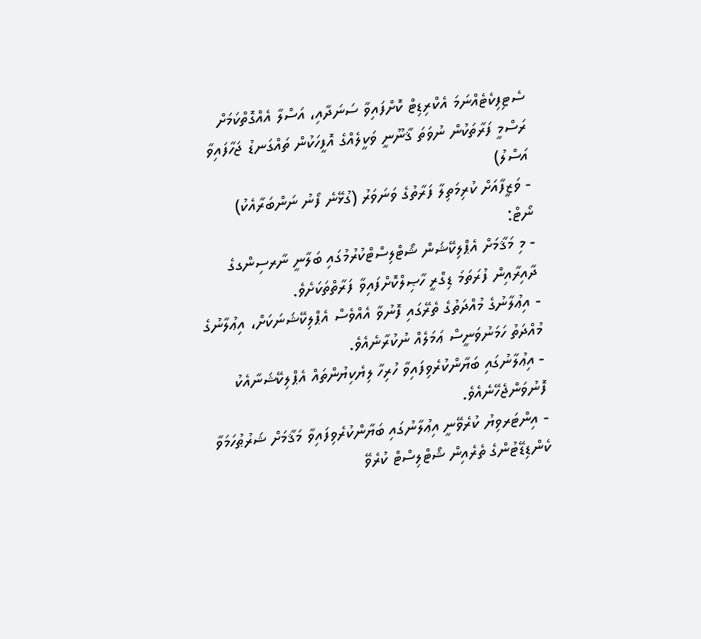ސެޓިފިކެޓެއްނަމަ އެކްރިޑިޓް ކޮށްފައިވާ ސަނަދާއި، އަސްލާ އެއްގޮތްކަމަށް ރަސްމީ ފަރާތަކުން ނުވަތަ ޤާނޫނީ ވަކީލެއްގެ އޮފީހަކުން ތައްގަނޑު ޖަހާފައިވާ އަސްލު)
- ވަޒީފާއަށް ކުރިމަތިލާ ފަރާތުގެ ވަނަވަރު (ގުޅޭނެ ފޯނު ނަންބަރާއެކު)
ނޯޓް:
- މި މަޤާމަށް އެޕްލިކޭޝަން ޝޯޓްލިސްޓްކުރުމުގައި ބަލާނީ ނާރސިންގގެ ދާއިރާއިން ފުރަތަމަ ޑިގްރީ ހާޞިލްކޮށްފައިވާ ފަރާތްތަކަށެވެ.
- އިޢުލާނުގެ މުއްދަތުގެ ތެރޭގައި ފޮނުވާ އެއްވެސް އެޕްލިކޭޝަނަކަށް، އިޢުލާނުގެ މުއްދަތު ހަމަނުވަނީސް ޢަމަލެއް ނުކުރާނެއެވެ.
- އިޢުލާނުގައި ބަޔާންކުރެވިފައިވާ ހުރިހާ ލިޔެކިޔުންތައް އެޕްލިކޭޝަނާއެކު ފޮނުވަންޖެހޭނެއެވެ.
- އިންޓަރވިޔު ކުރެވޭނީ އިޢުލާނުގައި ބަޔާންކުރެވިފައިވާ މަޤާމަށް ޝަރުޠުހަމަވާ ކެންޑިޑޭޓުންގެ ތެރެއިން ޝޯޓްލިސްޓް ކުރެވޭ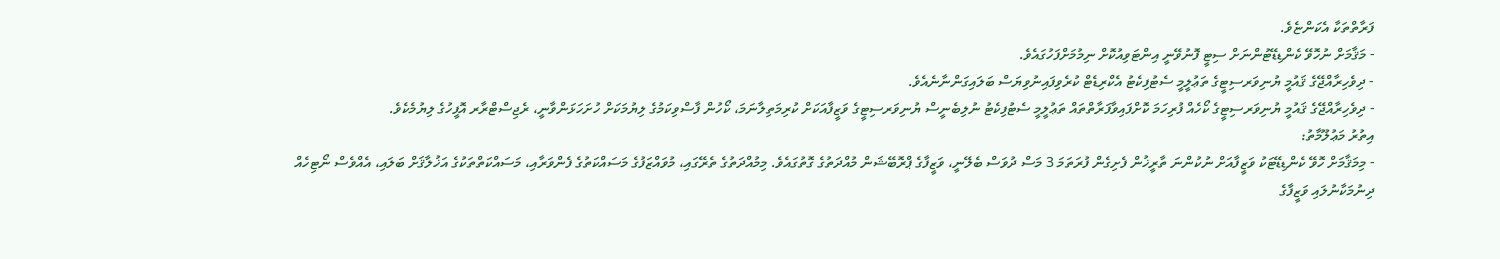ފަރާތްތަކާ އެކަންޏެވެ.
- މަޤާމަށް ނުހޮވޭ ކެންޑިޑޭޓުންނަށް ސިޓީ ފޮނުވޭނީ އިންޓަވިއުކޮށް ނިމުމަށްފަހުގައެވެ.
- ދިވެހިރާއްޖޭގެ ޤައުމީ ޔުނިވަރސިޓީގެ ތަޢުލީމީ ސެޓުފިކެޓު އެކްރިޑެޓް ކުރެވިފައިނުވިޔަސް ބަލައިގަންނާނެއެވެ.
- ދިވެހިރާއްޖޭގެ ޤައުމީ ޔުނިވަރސިޓީގެ ކޯހެއް ފުރިހަމަ ކޮށްފައިވާފަރާތްތައް ތަޢުލީމީ ސެޓުފިކެޓު ނުލިބެނީސް ޔުނިވަރސިޓީގެ ވަޒީފާއަކަށް ކުރިމަތިލާނަމަ، ކޯހުން ފާސްވިކަމުގެ ލިޔުމަކަށް ހުށަހަޅަންވާނީ، ރެޖިސްޓްރާރ އޮފީހުގެ ލިޔުމެކެވެ.
އިތުރު މަޢުލޫމާތު:
- މިމަޤާމަށް ހޮވޭ ކެންޑިޑޭޓަކު ވަޒީފާއަށް ނުކުންނަ ތާރީޚުން ފެށިގެން ފުރަތަމަ 3 މަސް ދުވަސް ބެލޭނީ، ވަޒީފާގެ ޕްރޮބޭޝަން މުއްދަތުގެ ގޮތުގައެވެ. މިމުއްދަތުގެ ތެރޭގައި، މުވައްޒަފުގެ މަސައްކަތުގެ ފެންވަރާއި، މަސައްކަތްތަކުގެ އަޚުލާޤަށް ބަލައި، އެއްވެސް ނޯޓިހެއް ދިނުމަކާނުލައި ވަޒީފާގެ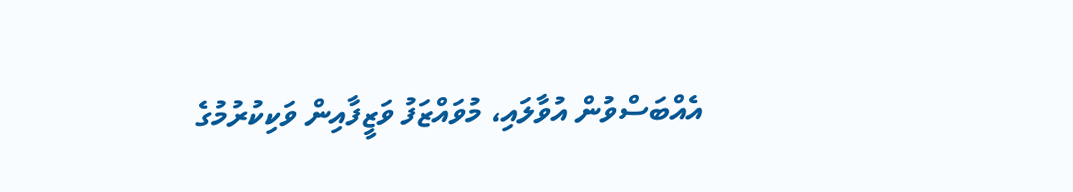އެއްބަސްވުން އުވާލައި، މުވައްޒަފު ވަޒީފާއިން ވަކިކުރުމުގެ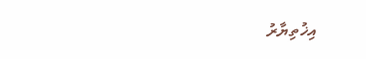އިޚުތިޔާރު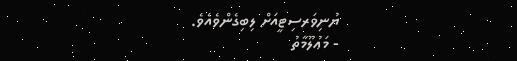ޔުނިވަރސިޓީއަށް ލިބިގެންވެއެވެ.
- މަޢުލޫމާތު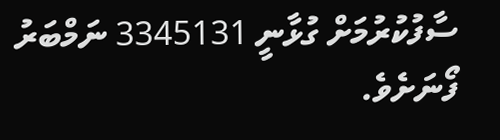ސާފުކުރުމަށް ގުޅާނީ 3345131 ނަމްބަރު ފޯނަށެވެ.